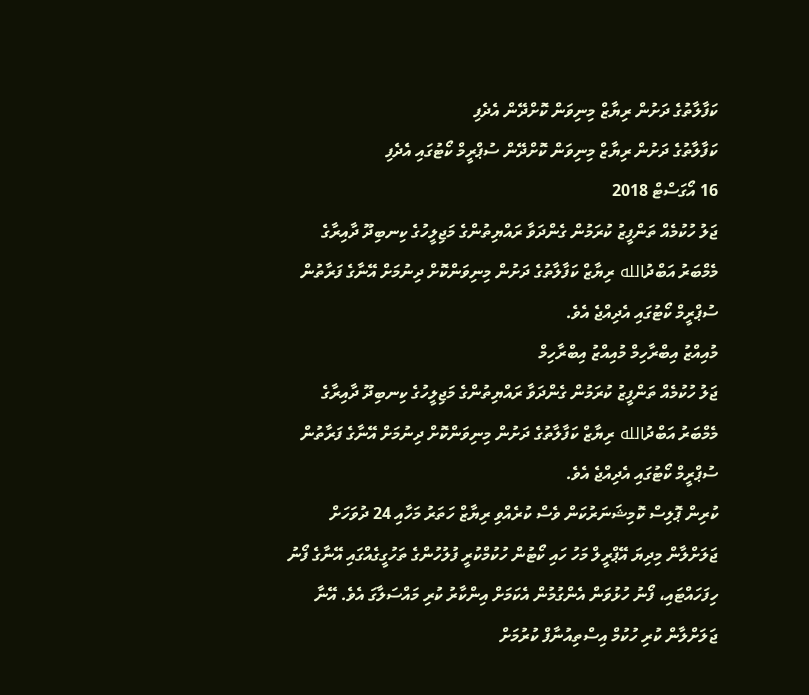ކަފާލާތުގެ ދަށުން ރިޔާޒް މިނިވަން ކޮށްދޭން އެދެފި
ކަފާލާތުގެ ދަށުން ރިޔާޒް މިނިވަން ކޮށްދޭން ސުޕްރީމް ކޯޓުގައި އެދެފި
16 އޯގަސްޓް 2018
ޖަލު ހުކުމެއް ތަންފީޒު ކުރަމުން ގެންދަވާ ރައްޔިތުންގެ މަޖިލީހުގެ ކިނބިދޫ ދާއިރާގެ މެމްބަރު އަބްދުالله ރިޔާޒް ކަފާލާތުގެ ދަށުން މިނިވަންކޮށް ދިނުމަށް އޭނާގެ ފަރާތުން ސުޕްރީމް ކޯޓުގައި އެދިއްޖެ އެވެ.
މުއިއްޒު އިބްރާހިމް މުއިއްޒު އިބްރާހިމް
ޖަލު ހުކުމެއް ތަންފީޒު ކުރަމުން ގެންދަވާ ރައްޔިތުންގެ މަޖިލީހުގެ ކިނބިދޫ ދާއިރާގެ މެމްބަރު އަބްދުالله ރިޔާޒް ކަފާލާތުގެ ދަށުން މިނިވަންކޮށް ދިނުމަށް އޭނާގެ ފަރާތުން ސުޕްރީމް ކޯޓުގައި އެދިއްޖެ އެވެ.
ކުރިން ޕޮލިސް ކޮމިޝަނަރުކަން ވެސް ކުރެއްވި ރިޔާޒް ހަތަރު މަހާއި 24 ދުވަހަށް ޖަލަށްލާން މިދިޔަ އޭޕްރީލް މަހު ހައި ކޯޓުން ހުކުމްކުރީ ފުލުހުންގެ ތަހުގީގެއްގައި އޭނާގެ ފޯނު ހިފަހައްޓައި، ފޯނު ހުޅުވަން އެންގުމުން އެކަމަށް އިންކާރު ކުރި މައްސަލާގަ އެވެ. އޭނާ ޖަލަށްލާން ކުރި ހުކުމް އިސްތިއުނާފް ކުރުމަށް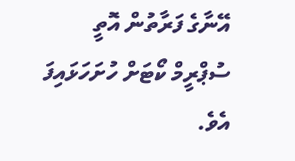އޭނާގެ ފަރާތުން އޮތީ ސުޕްރީމް ކޯޓަށް ހުށަހަޅައިފަ އެވެ.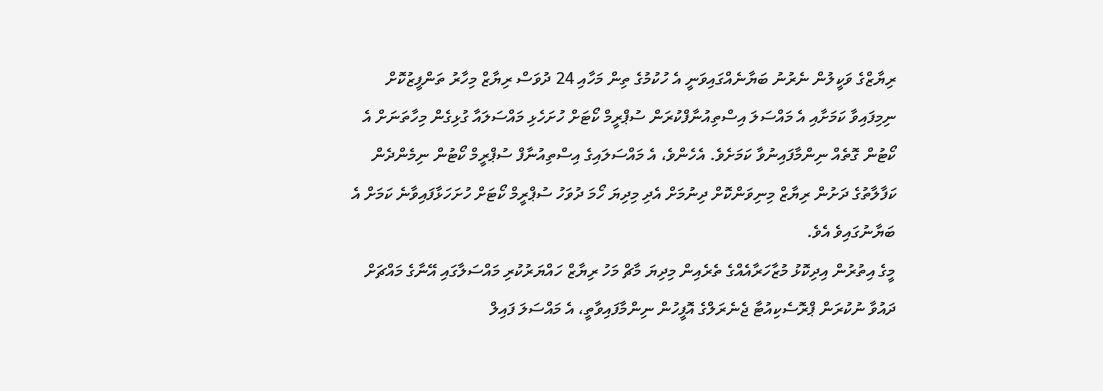ރިޔާޒްގެ ވަކީލުން ނެރުނު ބަޔާނެއްގައިވަނީ އެ ހުކުމުގެ ތިން މަހާއި 24 ދުވަސް ރިޔާޒް މިހާރު ތަންފީޒުކޮށް ނިމިފައިވާ ކަމަށާއި އެ މައްސަލަ އިސްތިއުނާފްކުރަން ސުޕްރީމް ކޯޓަށް ހުށަހެޅި މައްސަލައާ ގުޅިގެން މިހާތަނަށް އެ ކޯޓުން ގޮތެއް ނިންމާފައިނުވާ ކަމަށެވެ. އެހެންވެ، އެ މައްސަލައިގެ އިސްތިއުނާފް ސުޕްރީމް ކޯޓުން ނިމެންދެން ކަފާލާތުގެ ދަށުން ރިޔާޒް މިނިވަންކޮށް ދިނުމަށް އެދި މިދިޔަ ހޯމަ ދުވަހު ސުޕްރީމް ކޯޓަށް ހުށަހަޅާފައިވާނެ ކަމަށް އެ ބަޔާނުގައިވެ އެވެ.
މީގެ އިތުރުން އިދިކޮޅު މުޒާހަރާއެއްގެ ތެރެއިން މިދިޔަ މާޗް މަހު ރިޔާޒް ހައްޔަރުކުރި މައްސަލާގައި އޭނާގެ މައްޗަށް ދައުވާ ނުކުރަން ޕްރޮސެކިއުޓާ ޖެނެރަލްގެ އޮފީހުން ނިންމާފައިވާތީ، އެ މައްސަލަ ފައިލް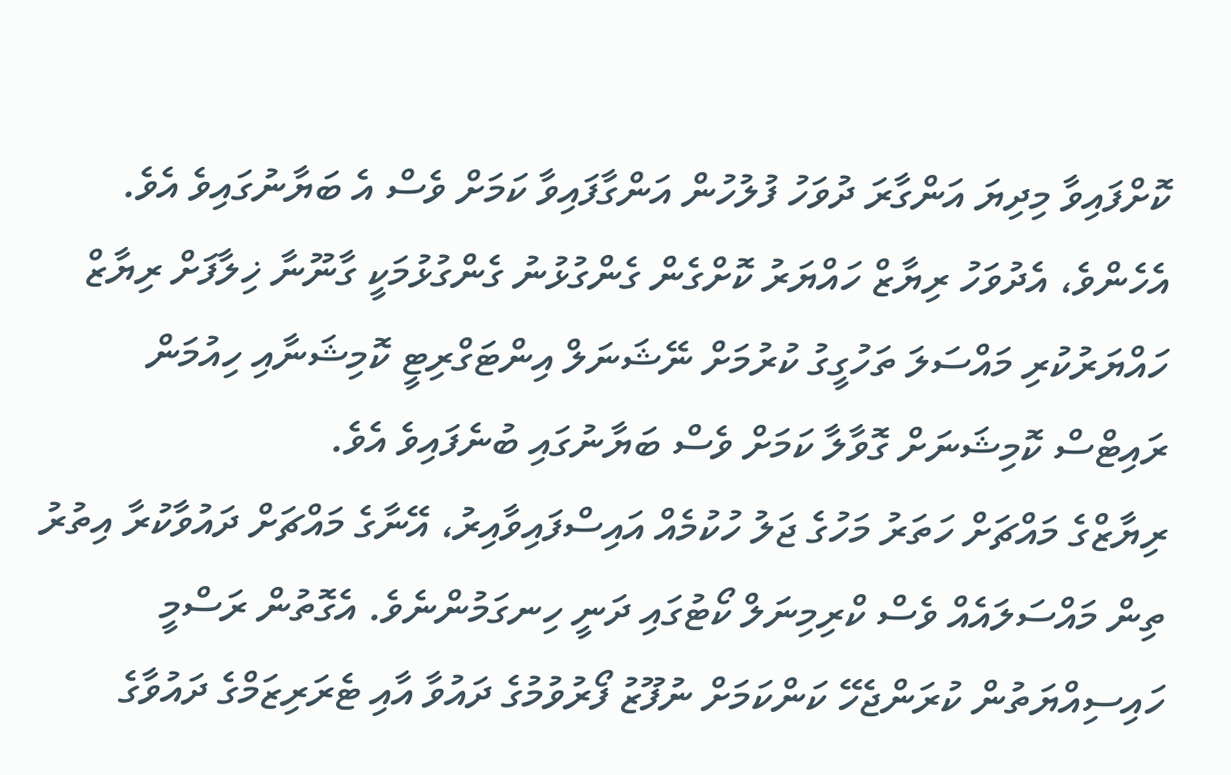ކޮށްފައިވާ މިދިޔަ އަންގާރަ ދުވަހު ފުލުހުން އަންގާފައިވާ ކަމަށް ވެސް އެ ބަޔާނުގައިވެ އެވެ. އެހެންވެ، އެދުވަހު ރިޔާޒް ހައްޔަރު ކޮށްގެން ގެންގުޅުނު ގެންގުޅުމަކީ ގާނޫނާ ޚިލާފަށް ރިޔާޒް ހައްޔަރުކުރި މައްސަލަ ތަހުގީގު ކުރުމަށް ނޭޝަނަލް އިންޓަގްރިޓީ ކޮމިޝަނާއި ހިއުމަން ރައިޓްސް ކޮމިޝަނަށް ގޮވާލާ ކަމަށް ވެސް ބަޔާނުގައި ބުނެފައިވެ އެވެ.
ރިޔާޒްގެ މައްޗަށް ހަތަރު މަހުގެ ޖަލު ހުކުމެއް އައިސްފައިވާއިރު، އޭނާގެ މައްޗަށް ދައުވާކުރާ އިތުރު ތިން މައްސަލައެއް ވެސް ކްރިމިނަލް ކޯޓުގައި ދަނީ ހިނގަމުންނެވެ. އެގޮތުން ރަސްމީ ހައިސިއްޔަތުން ކުރަންޖެހޭ ކަންކަމަށް ނުފޫޒު ފޯރުވުމުގެ ދައުވާ އާއި ޓެރަރިޒަމްގެ ދައުވާގެ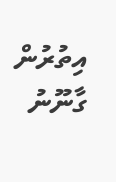އިތުރުން ގާނޫނު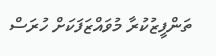ތަންފީޒުކުރާ މުވައްޒަފަކަށް ހުރަސް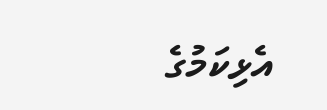އެޅިކަމުގެ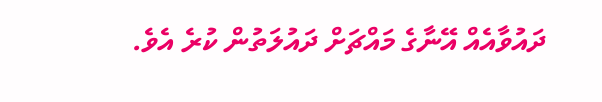ދައުވާއެއް އޭނާގެ މައްޗަށް ދައުލަތުން ކުރެ އެވެ.